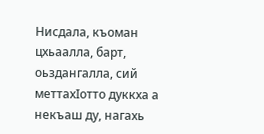Нисдала, къоман цхьаалла, барт, оьздангалла, сий меттахӏотто дуккха а некъаш ду, нагахь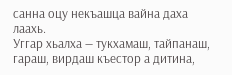санна оцу некъашца вайна даха лаахь.
Уггар хьалха — тукхамаш, тайпанаш, гараш, вирдаш къестор а дитина,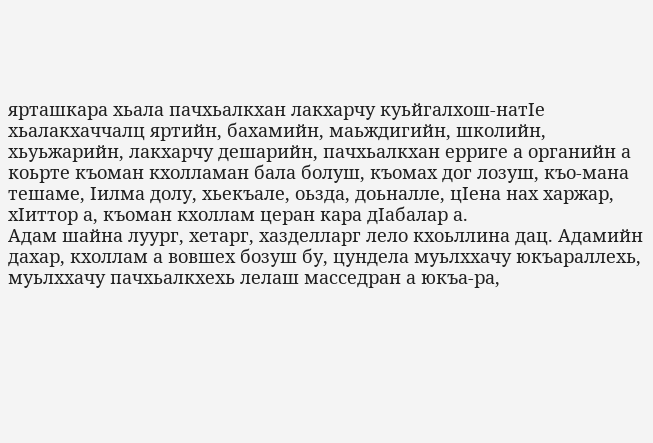ярташкара хьала пачхьалкхан лакхарчу куьйгалхош-натӏе хьалакхаччалц яртийн, бахамийн, маьждигийн, школийн, хьуьжарийн, лакхарчу дешарийн, пачхьалкхан ерриге а органийн а коьрте къоман кхолламан бала болуш, къомах дог лозуш, къо-мана тешаме, ӏилма долу, хьекъале, оьзда, доьналле, цӏена нах харжар, хӏиттор а, къоман кхоллам церан кара дӏабалар а.
Адам шайна луург, хетарг, хазделларг лело кхоьллина дац. Адамийн дахар, кхоллам а вовшех бозуш бу, цундела муьлххачу юкъараллехь, муьлххачу пачхьалкхехь лелаш масседран а юкъа-ра,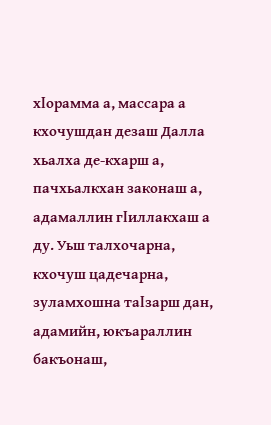хӏорамма а, массара а кхочушдан дезаш Далла хьалха де-кхарш а, пачхьалкхан законаш а, адамаллин гӏиллакхаш а ду. Уьш талхочарна, кхочуш цадечарна, зуламхошна таӏзарш дан, адамийн, юкъараллин бакъонаш,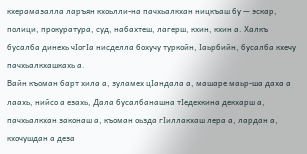кхерамазалла ларъян кхоьлли-на пачхьалкхан ницкъаш бу — эскар, полици, прокуратура, суд, набахтеш, лагерш, кхин, кхин а. Халкъ бусалба динехь чӏогӏа нисделла бохучу туркойн, ӏаьрбийн, бусалба кхечу пачхьалкхашкахь а.
Вайн къоман барт хила а, зуламех цӏандала а, машаре маьр-ша даха а лаахь, нийсо а езахь, Дала бусалбанашна тӏедехкина декхарш а, пачхьалкхан законаш а, къоман оьзда гӏиллакхаш лера а, лардан а, кхочушдан а деза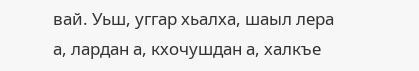вай. Уьш, уггар хьалха, шаыл лера а, лардан а, кхочушдан а, халкъе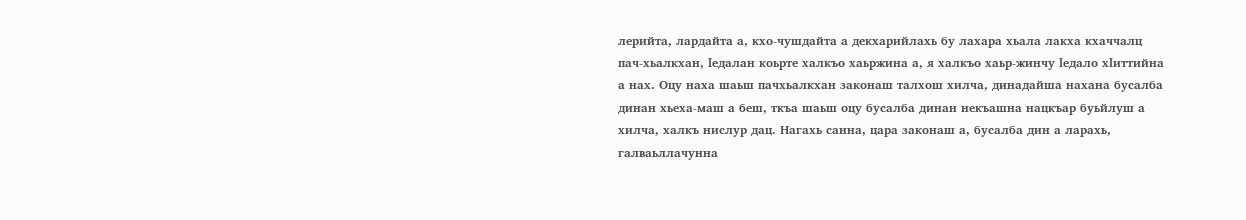лерийта, лардайта а, кхо-чушдайта а декхарийлахь бу лахара хьала лакха кхаччалц пач-хьалкхан, ӏедалан коьрте халкъо хаьржина а, я халкъо хаьр-жинчу ӏедало хӏиттийна а нах. Оцу наха шаьш пачхьалкхан законаш талхош хилча, динадайша нахана бусалба динан хьеха-маш а беш, ткъа шаьш оцу бусалба динан некъашна нацкъар буьйлуш а хилча, халкъ нислур дац. Нагахь санна, цара законаш а, бусалба дин а ларахь, галваьллачунна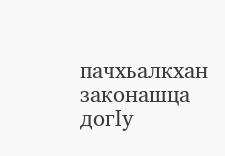пачхьалкхан законашца догӏу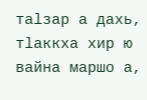таӏзар а дахь, тӏаккха хир ю вайна маршо а,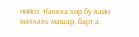нийсо, тӏаккха хир бу вайн махкахь машар, барт а.